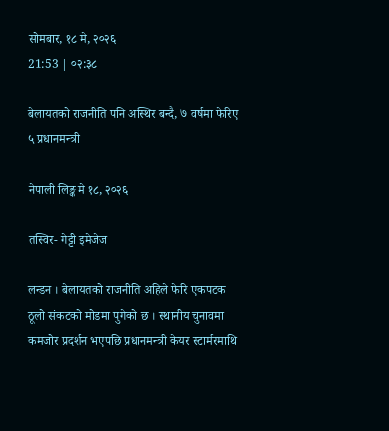सोमबार, १८ मे, २०२६
21:53 | ०२:३८

बेलायतको राजनीति पनि अस्थिर बन्दै, ७ वर्षमा फेरिए ५ प्रधानमन्त्री

नेपाली लिङ्क मे १८, २०२६

तस्विर- गेट्टी इमेजेज

लन्डन । बेलायतको राजनीति अहिले फेरि एकपटक ठूलो संकटको मोडमा पुगेको छ । स्थानीय चुनावमा कमजोर प्रदर्शन भएपछि प्रधानमन्त्री केयर स्टार्मरमाथि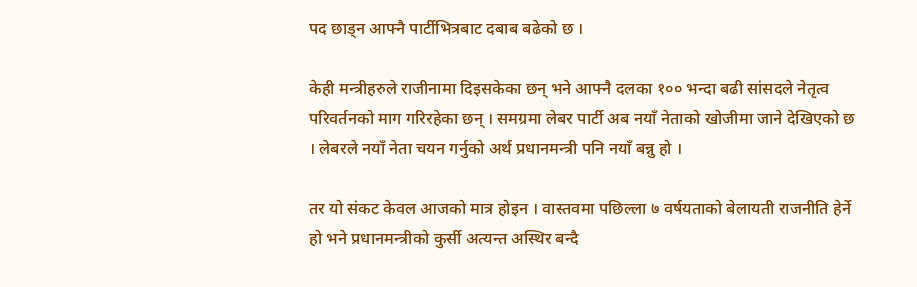पद छाड्न आफ्नै पार्टीभित्रबाट दबाब बढेको छ ।

केही मन्त्रीहरुले राजीनामा दिइसकेका छन् भने आफ्नै दलका १०० भन्दा बढी सांसदले नेतृत्व परिवर्तनको माग गरिरहेका छन् । समग्रमा लेबर पार्टी अब नयाँ नेताको खोजीमा जाने देखिएको छ । लेबरले नयाँ नेता चयन गर्नुको अर्थ प्रधानमन्त्री पनि नयाँ बन्नु हो ।

तर यो संकट केवल आजको मात्र होइन । वास्तवमा पछिल्ला ७ वर्षयताको बेलायती राजनीति हेर्ने हो भने प्रधानमन्त्रीको कुर्सी अत्यन्त अस्थिर बन्दै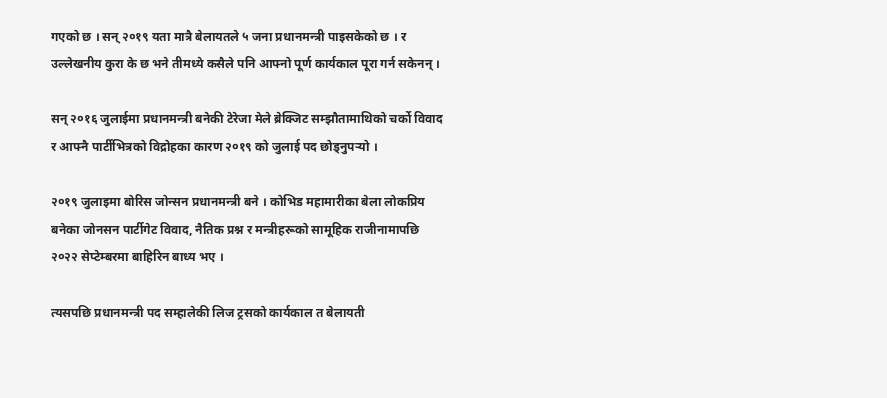गएको छ । सन् २०१९ यता मात्रै बेलायतले ५ जना प्रधानमन्त्री पाइसकेको छ । र उल्लेखनीय कुरा के छ भने तीमध्ये कसैले पनि आफ्नो पूर्ण कार्यकाल पूरा गर्न सकेनन् ।

सन् २०१६ जुलाईमा प्रधानमन्त्री बनेकी टेरेजा मेले ब्रेक्जिट सम्झौतामाथिको चर्को विवाद र आफ्नै पार्टीभित्रको विद्रोहका कारण २०१९ को जुलाई पद छोड्नुपर्‍यो ।

२०१९ जुलाइमा बोरिस जोन्सन प्रधानमन्त्री बने । कोभिड महामारीका बेला लोकप्रिय बनेका जोनसन पार्टीगेट विवाद, नैतिक प्रश्न र मन्त्रीहरूको सामूहिक राजीनामापछि २०२२ सेप्टेम्बरमा बाहिरिन बाध्य भए ।

त्यसपछि प्रधानमन्त्री पद सम्हालेकी लिज ट्रसको कार्यकाल त बेलायती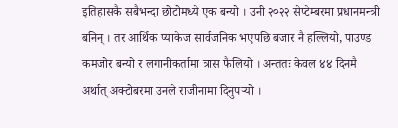इतिहासकै सबैभन्दा छोटोमध्ये एक बन्यो । उनी २०२२ सेप्टेम्बरमा प्रधानमन्त्री बनिन् । तर आर्थिक प्याकेज सार्वजनिक भएपछि बजार नै हल्लियो, पाउण्ड कमजोर बन्यो र लगानीकर्तामा त्रास फैलियो । अन्ततः केवल ४४ दिनमै अर्थात् अक्टोबरमा उनले राजीनामा दिनुपर्‍यो ।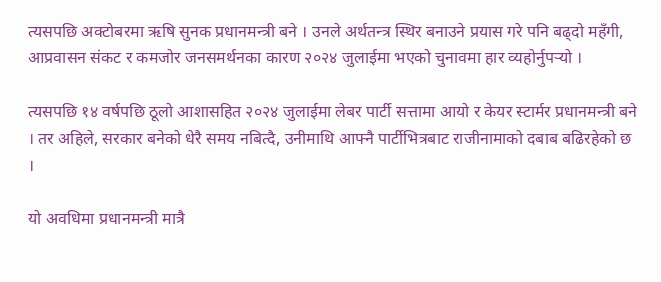त्यसपछि अक्टोबरमा ऋषि सुनक प्रधानमन्त्री बने । उनले अर्थतन्त्र स्थिर बनाउने प्रयास गरे पनि बढ्दो महँगी, आप्रवासन संकट र कमजोर जनसमर्थनका कारण २०२४ जुलाईमा भएको चुनावमा हार व्यहोर्नुपर्‍यो ।

त्यसपछि १४ वर्षपछि ठूलो आशासहित २०२४ जुलाईमा लेबर पार्टी सत्तामा आयो र केयर स्टार्मर प्रधानमन्त्री बने । तर अहिले, सरकार बनेको धेरै समय नबित्दै, उनीमाथि आफ्नै पार्टीभित्रबाट राजीनामाको दबाब बढिरहेको छ ।

यो अवधिमा प्रधानमन्त्री मात्रै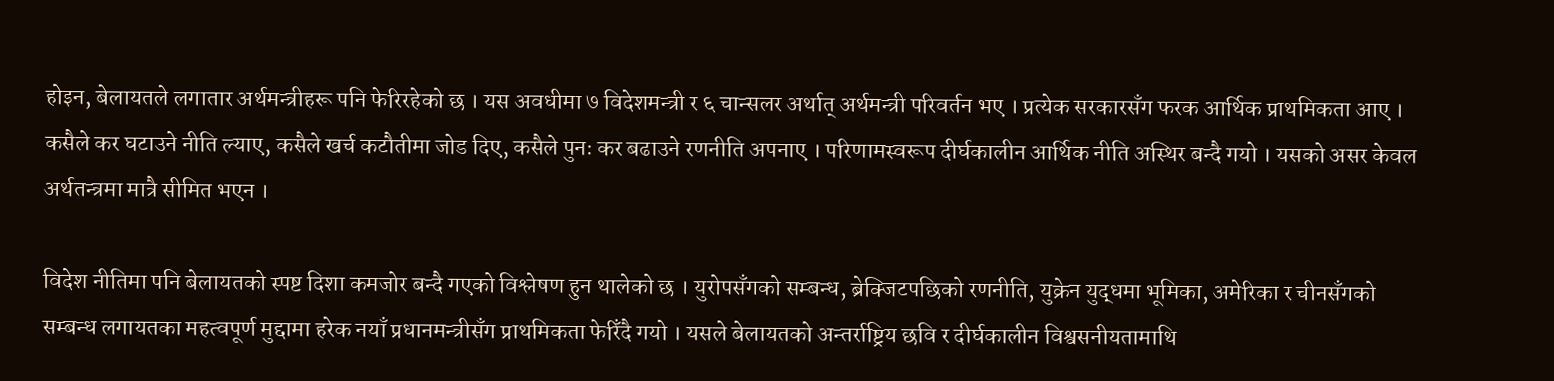होइन, बेलायतले लगातार अर्थमन्त्रीहरू पनि फेरिरहेको छ । यस अवधीमा ७ विदेशमन्त्री र ६ चान्सलर अर्थात् अर्थमन्त्री परिवर्तन भए । प्रत्येक सरकारसँग फरक आर्थिक प्राथमिकता आए । कसैले कर घटाउने नीति ल्याए, कसैले खर्च कटौतीमा जोड दिए, कसैले पुनः कर बढाउने रणनीति अपनाए । परिणामस्वरूप दीर्घकालीन आर्थिक नीति अस्थिर बन्दै गयो । यसको असर केवल अर्थतन्त्रमा मात्रै सीमित भएन ।

विदेश नीतिमा पनि बेलायतको स्पष्ट दिशा कमजोर बन्दै गएको विश्लेषण हुन थालेको छ । युरोपसँगको सम्बन्ध, ब्रेक्जिटपछिको रणनीति, युक्रेन युद्धमा भूमिका, अमेरिका र चीनसँगको सम्बन्ध लगायतका महत्वपूर्ण मुद्दामा हरेक नयाँ प्रधानमन्त्रीसँग प्राथमिकता फेरिँदै गयो । यसले बेलायतको अन्तर्राष्ट्रिय छवि र दीर्घकालीन विश्वसनीयतामाथि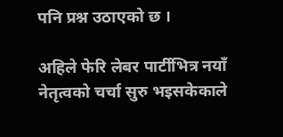पनि प्रश्न उठाएको छ ।

अहिले फेरि लेबर पार्टीभित्र नयाँ नेतृत्वको चर्चा सुरु भइसकेकाले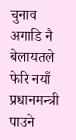चुनाव अगाडि नै बेलायतले फेरि नयाँ प्रधानमन्त्री पाउने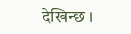देखिन्छ ।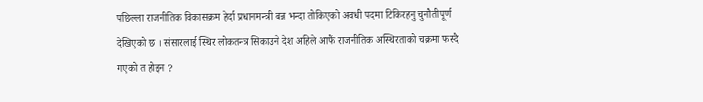पछिल्ला राजनीतिक विकासक्रम हेर्दा प्रधानमन्त्री बन्न भन्दा तोकिएको अवधी पदमा टिकिरहनु चुनौतीपूर्ण देखिएको छ । संसारलाई स्थिर लोकतन्त्र सिकाउने देश अहिले आफैं राजनीतिक अस्थिरताको चक्रमा फस्दै गएको त होइन ?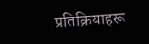प्रतिक्रियाहरू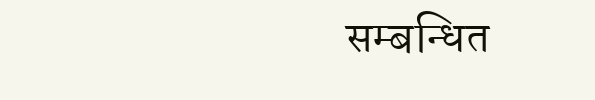सम्बन्धित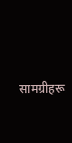सामग्रीहरू